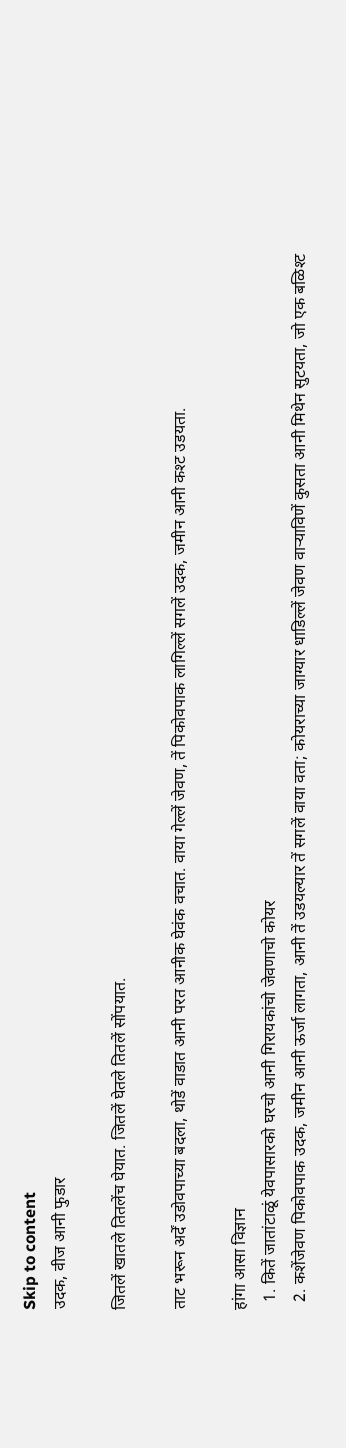Skip to content
उदक, वीज आनी फुडार

जितलें खातले तितलेंच घेयात. जितलें घेतले तितलें सोंपयात.

ताट भरून अर्दें उडोवपाच्या बदला, थोडें वाडात आनी परत आनीक घेवंक वचात. वाया गेल्लें जेवण, तें पिकोवपाक लागिल्लें सगलें उदक, जमीन आनी कश्ट उडयता.

हांगा आसा विज्ञान
  1. कितें जातांटाळूं येवपासारको घरचो आनी गिरायकांचो जेवणाचो कोयर
  2. कशेंजेवण पिकोवपाक उदक, जमीन आनी ऊर्जा लागता, आनी तें उडयल्यार तें सगलें वाया वता; कोयराच्या जाग्यार धाडिल्लें जेवण वाऱ्याविणें कुसता आनी मिथेन सुटयता, जो एक बळिश्ट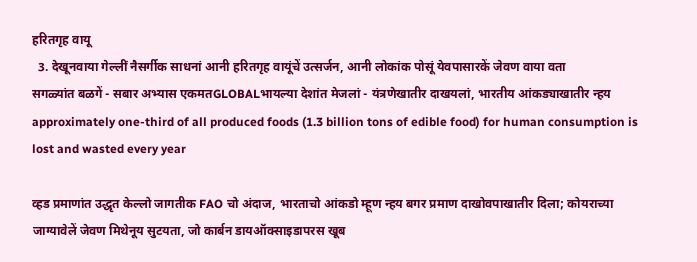हरितगृह वायू
  3. देखूनवाया गेल्लीं नैसर्गीक साधनां आनी हरितगृह वायूंचें उत्सर्जन, आनी लोकांक पोसूं येवपासारकें जेवण वाया वता
सगळ्यांत बळगें - सबार अभ्यास एकमतGLOBALभायल्या देशांत मेजलां - यंत्रणेखातीर दाखयलां, भारतीय आंकड्याखातीर न्हय
approximately one-third of all produced foods (1.3 billion tons of edible food) for human consumption is lost and wasted every year

व्हड प्रमाणांत उद्धृत केल्लो जागतीक FAO चो अंदाज, भारताचो आंकडो म्हूण न्हय बगर प्रमाण दाखोवपाखातीर दिला; कोयराच्या जाग्यावेलें जेवण मिथेनूय सुटयता, जो कार्बन डायऑक्साइडापरस खूब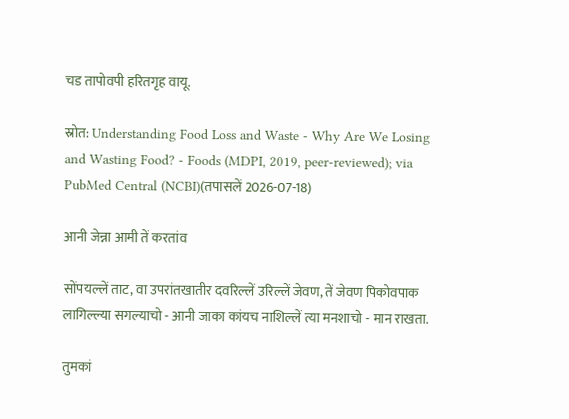चड तापोवपी हरितगृह वायू.

स्रोत: Understanding Food Loss and Waste - Why Are We Losing and Wasting Food? - Foods (MDPI, 2019, peer-reviewed); via PubMed Central (NCBI)(तपासलें 2026-07-18)

आनी जेन्ना आमी तें करतांव

सोंपयल्लें ताट, वा उपरांतखातीर दवरिल्लें उरिल्लें जेवण, तें जेवण पिकोवपाक लागिल्ल्या सगल्याचो - आनी जाका कांयच नाशिल्लें त्या मनशाचो - मान राखता.

तुमकां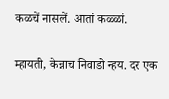कळचें नासलें. आतां कळ्ळां.

म्हायती, केन्नाच निवाडो न्हय. दर एक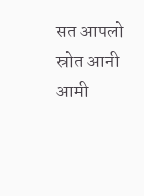सत आपलो स्रोत आनी आमी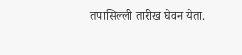तपासिल्ली तारीख घेवन येता.